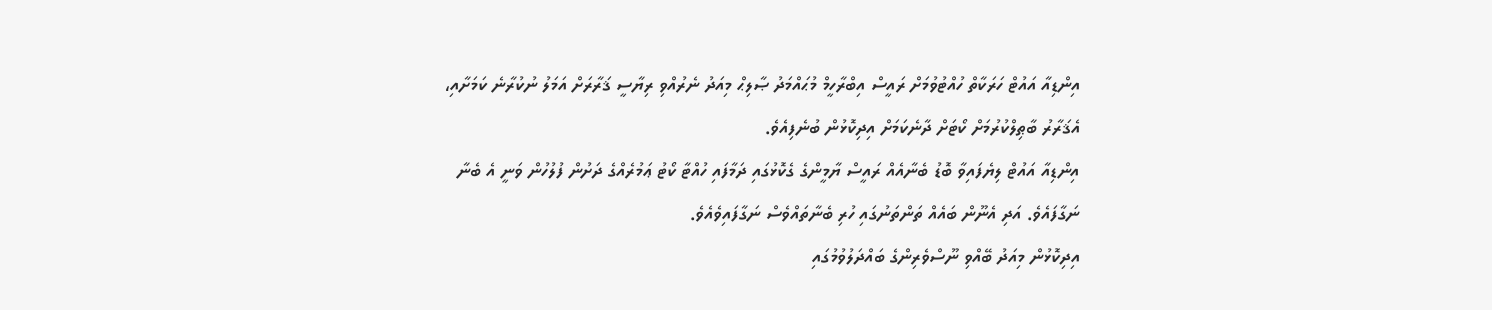އިންޑިއާ އައުޓް ހަރަކާތް ހުއްޓުވުމަށް ރައީސް އިބްރާހީމް މުޙައްމަދު ޞާލިޙް މިއަދު ނެރުއްވި ރިޔާސީ ޤަރާރަށް އަމަލު ނުކުރާނެ ކަމަށާއި، އެޤަރާރު ބާޠިލްކުރުމަށް ކޯޓަށް ދާނެކަމަށް އިދިކޮޅުން ބުނެފިއެވެ.
އިންޑިއާ އައުޓް ލިޔެފައިވާ ބޮޑު ބެނާއެއް ރައީސް ޔާމީންގެ ގެކޮޅުގައި ދަމާފައި ހުއްޓާ ކޯޓު ޢަމުރެއްގެ ދަށުން ފުލުހުން ވަނީ އެ ބެނާ ނަގާފައެވެ. އަދި އެނޫން ބައެއް ތަންތަނުގައި ހުރި ބެނާތައްވެސް ނަގާފައިވެއެވެ.
އިދިކޮޅުން މިއަދު ބޭއްވި ނޫސްވެރިންގެ ބައްދަލުވުމުގައި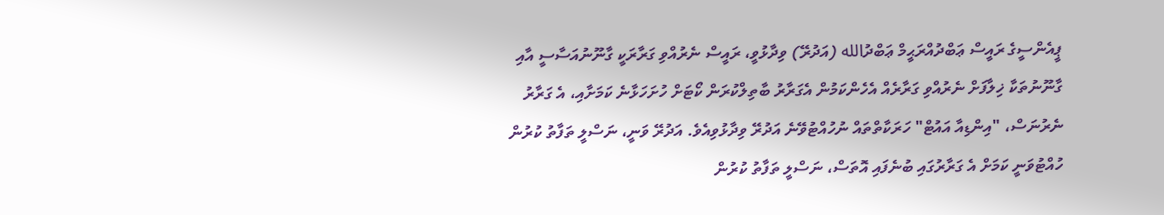ޕީއެންސީގެ ރައީސް ޢަބްދުއްރަޙީމް ޢަބްދުالله (އަދުރޭ) ވިދާޅުވީ، ރައީސް ނެރުއްވި ގަރާރަކީ ގާނޫނުއަސާސީ އާއި ގާނޫނުތަކާ ޚިލާފަށް ނެރުއްވި ގަރާރެއް އެހެންކަމުން އެގަރާރު ބާތިލްކުރަން ކޯޓަށް ހުށަހަޅާނެ ކަމަށާއި، އެ ގަރާރު ނެރުނަސް، "އިންޑިއާ އައުޓް" ހަރަކާތްތައް ނުހުއްޓުވޭނެ އަދުރޭ ވިދާޅުވިއެވެ. އަދުރޭ ވަނީ، ނަސްލީ ތަފާތު ކުރުން ހުއްޓުވަނީ ކަމަށް އެ ގަރާރުގައި ބުނެފައި އޮތަސް، ނަސްލީ ތަފާތު ކުރުން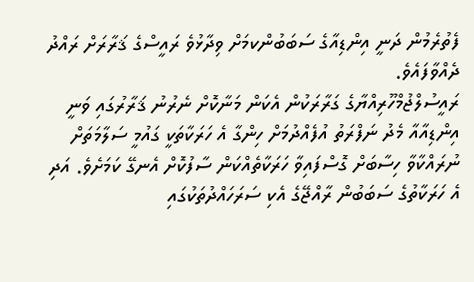ފެތުރެމުން ދަނީ އިންޑިއާގެ ސަބަބުންކމަށް ވިދާޅުވެ ރައީސްގެ ޤަރާރަށް ރައްދު ދެއްވާފައެވެ.
ރައީސުލްޖުމްހޫރިއްޔާގެ ގަރާރަކުން އެކަން މަނާކޮށް ނެރުނު ޤަރާރުގައި ވަނީ އިންޑިއާއާ މެދު ނަފްރަތު އުފެއްދުމަށް ހިންގާ އެ ހަރަކާތަކީ ގައުމީ ސަލާމަތަށް ނުރައްކާވާ ހިސާބަށް ގޮސްފައިވާ ހަރަކާތެއްކަން ސާފުކޮށް އެނގޭ ކަމަށެވެ. އަދި އެ ހަރަކާތުގެ ސަބަބުން ރާއްޖޭގެ އެކި ސަރަހައްދުތަކުގައި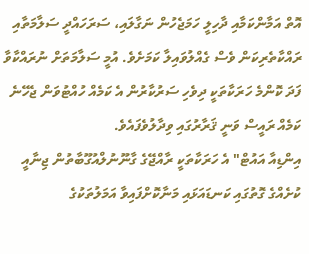އޮތް އަމާންކަމާއި ދާހިލީ ހަމަޖެހުން ނަގާލައި، ސަރަހައްދީ ސަލާމަތާއި ރައްކާތެރިކަން ވެސް ގެއްލުވައިލާ ކަމަށެވެ. އުމީ ސަލާމަތަށް ނުރައްކާވާ ފަދަ ކޮންމެ ހަރަކާތަކީ ދިވެހި ސަރުކާރުން އެ ކަމެއް ހުއްޓުވަން ޖެހޭނެ ކަމެއް ރައީސް ވަނީ ޤަރާރުގައި ވިދާލުވެފައެވެ.
އިންޑިއާ އައުޓް" އެ ހަރަކާތަކީ ރާއްޖޭގެ ގާނޫނުލްއުގޫބާތުން ޖިނާއީ ކުށެއްގެ ގޮތުގައި ކަނޑައަޅައި މަނާކޮށްފައިވާ އަމަލުތަކުގެ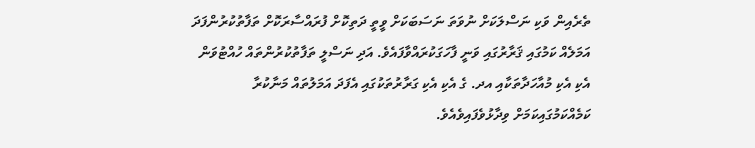ތެރެއިން ވަކި ނަސްލަކަށް ނުވަތަ ނަސަބަކަށް ވީތީ ދަތިކޮށް ފުރައްސާރަކޮށް ތަފާތުކުރުންފަދަ އަމަލެއް ކަމުގައި ޤަރާރުގައި ވަނީ ފާހަގަކުރައްވާފައެވެ. އަދި ނަސްލީ ތަފާތުކުރުންތައް ހުއްޓުވަން އެކި އެކި މުއާހަދާތަކާއި އދ. ގެ އެކި އެކި ގަރާރުތަކުގައި އެފަދަ އަމަލުތައް މަނާކުރާ ކަމެއްކަމުގައިކަމަށް ވިދާޅުވެފައިވެއެވެ.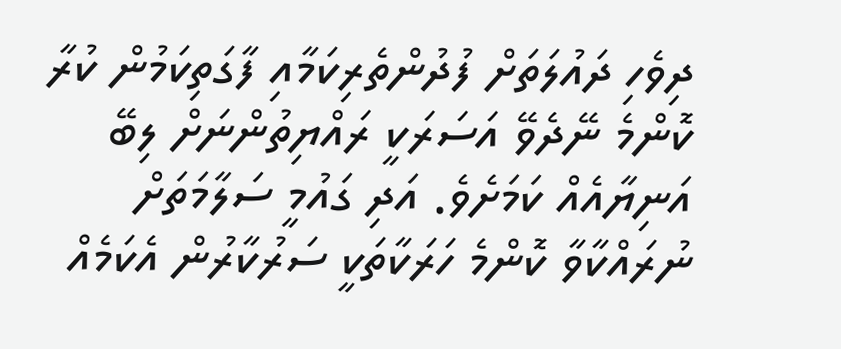ދިވެހި ދައުލަތަށް ފުދުންތެރިކަމާއި ފާގަތިކަމުން ކުރާ ކޮންމެ ނޭދެވޭ އަސަރަކީ ރައްޔިތުންނަށް ލިބޭ އަނިޔާއެއް ކަމަށެވެ. އަދި ގައުމީ ސަލާމަތަށް ނުރައްކާވާ ކޮންމެ ހަރަކާތަކީ ސަރުކާރުން އެކަމެއް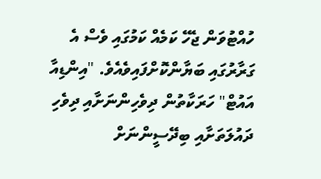ހުއްޓުވަން ޖެހޭ ކަމެއް ކަމުގައި ވެސް އެ ގަރާރުގައި ބަޔާންކޮށްފައިވެއެވެ. "އިންޑިއާ އައުޓް" ހަރަކާތުން ދިވެހިންނަށާއި ދިވެހި ދައުލަތަށާއި ބިދޭސީންނަށް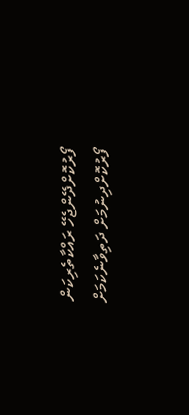ފޯރުކޮށްދޭންޖެހޭ ރައްކާތެރިކަން ފޯރުކޮށްދިނުމަށް ދަތިވާނެކަމަށް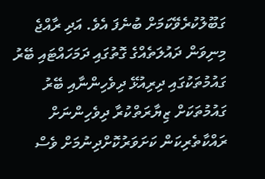ގަބޫލުކުރެވޭކަމަށް ބުނެފަ އެވެ. އަދި ރާއްޖެ މިނިވަން ދައުލަތެއްގެ ގޮތުގައި ދަމަހައްޓައި ބޭރު ގައުމުތަކުގައި ދިރިއުޅޭ ދިވެހިންނާއި ބޭރު ގައުމުތަކަށް ޒިޔާރަތްކުރާ ދިވެހިންނަށް ރައްކާތެރިކަން ކަށަވަރުކޮށްދިނުމަށް ވެސް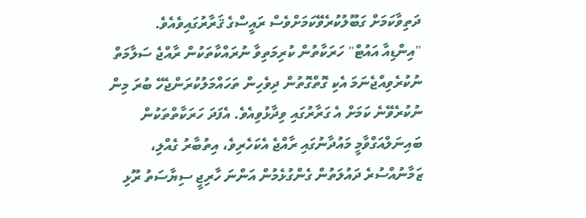ދަތިވާކަމަށް ގަބޫލުކުރެވޭކަމަށްވެސް ރައީސްގެ ޤަރާރުގައިވެއެވެ.
"އިންޑިއާ އައުޓް" ހަރަކާތުން ކުރިމަތިވާ ނުރައްކާތަކުން ރާއްޖެ ސަލާމަތް ނުކުރެވިއްޖެނަމަ އެކި ގޮތްގޮތުން ދިވެހިން ތަހައްމަލުކުރަންޖެހޭ ބުރަ މިން ނުކުރެވޭނެ ކަމަށް އެ ގަރާރުގައި ވިދާޅުވިއެވެ. އެފަދަ ހަރަކާތްތަކުން ބައިނަލްއަގްވާމީ މައުދާނުގައި ރާއްޖެ އެކަހެރިވެ، އިތުބާރު ގެއްލި، ޒަމާނުއްސުރެ ދައުލަތުން ގެންގުޅެމުން އަންނަ ހާރިޖީ ސިޔާސަތު ރޫޅި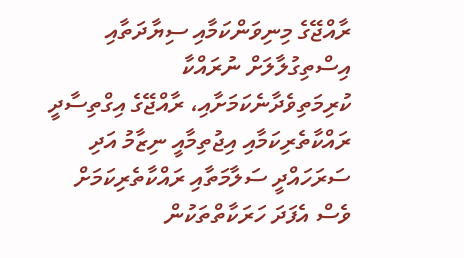ރާއްޖޭގެ މިނިވަންކަމާއި ސިޔާދަތާއި އިސްތިގުލާލަށް ނުރައްކާ ކުރިމަތިވެދާނެކަމަށާއި، ރާއްޖޭގެ އިގްތިސާދީ ރައްކާތެރިކަމާއި އިޖުތިމާއީ ނިޒާމު އަދި ސަރަހައްދީ ސަލާމަތާއި ރައްކާތެރިކަމަށް ވެސް އެފަދަ ހަރަކާތްތަކުން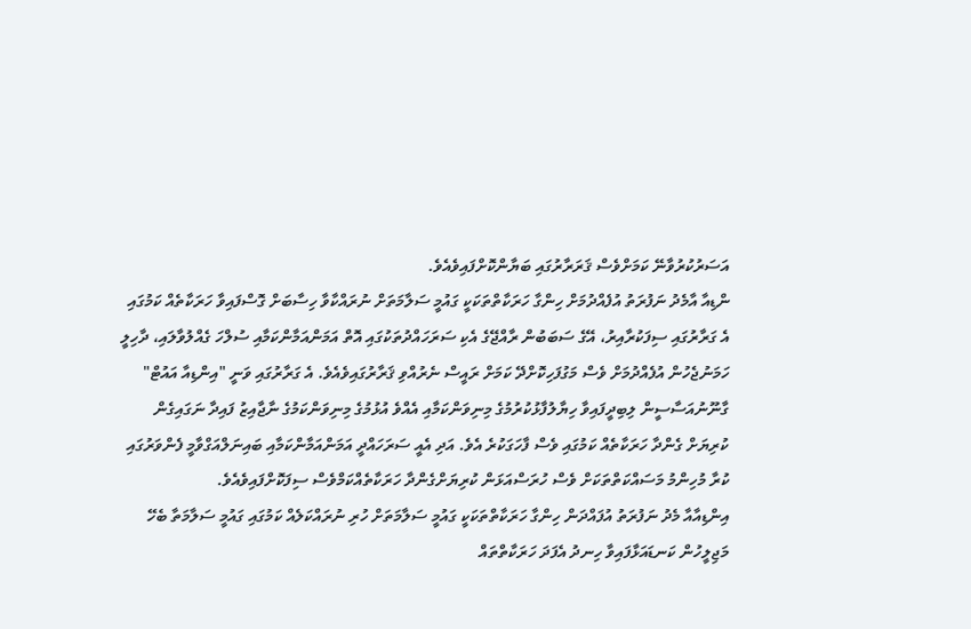އަސަރުކުރުވާނޭ ކަމަށްވެސް ޤަރަރާރުގައި ބަޔާންކޮށްފައިވެއެވެ.
ންޑިއާ އާމެދު ނަފުރަތު އުފެއްދުމަށް ހިންގާ ހަރަކާތްތަކަކީ ގައުމީ ސަލާމަތަށް ނުރައްކާވާ ހިސާބަށް ގޮސްފައިވާ ހަރަކާތެއް ކަމުގައި އެ ގަރާރުގައި ސިފަކުރާއިރު، އޭގެ ސަބަބުން ރާއްޖޭގެ އެކި ސަރަހައްދުތަކުގައި އޮތް އަމަންއަމާންކަމާއި ސުލްހަ ގެއްލުވާލައި، ދާހިލީ ހަމަނުޖެހުން އުފެއްދުމަށް ވެސް މަގުފަހިކޮށްދޭ ކަމަށް ރައީސް ނެރުއްވި ޤަރާރުގައިވެއެވެ. އެ ގަރާރުގައި ވަނީ "އިންޑިއާ އައުޓް" ގާނޫނުއަސާސީން ލިބިދީފައިވާ ހިޔާލުފާޅުކުރުމުގެ މިނިވަންކަމާއި އެއްވެ އުޅުމުގެ މިނިވަންކަމުގެ ނާޖާއިޒު ފައިދާ ނަގައިގެން ކުރިޔަށް ގެންދާ ހަރަކާތެއް ކަމުގައި ވެސް ފާހަގަކުރެ އެވެ. އަދި އެއީ ސަރަހައްދީ އަމަންއަމާންކަމާއި ބައިނަލްއަގްވާމީ ފެންވަރުގައި ކުރާ މުހިންމު މަސައްކަތްތަކަށް ވެސް ހުރަސްއަޅަން ކުރިޔަށްގެންދާ ހަރަކާތެއްކަމްވެސް ސިފަކޮށްފައިވެއެވެ.
އިންޑިއާއާ މެދު ނަފުރަތު އުފައްދަން ހިންގާ ހަރަކާތްތަކަކީ ގައުމީ ސަލާމަތަށް ހުރި ނުރައްކަލެއް ކަމުގައި ގައުމީ ސަލާމަތާ ބެހޭ މަޖިލީހުން ކަނޑައަޅާފައިވާ ހިނދު އެފަދަ ހަރަކާތްތައް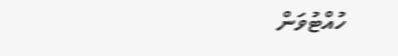ހުއްޓުވަން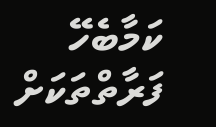ކަމާބެހޭ ފަރާތްތަކަށް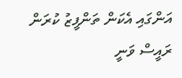އަންގައި އެކަން ތަންފީޒު ކުރަން ރައީސް ވަނީ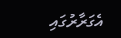އެގަރާރުގައި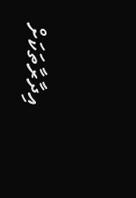އިދާރާތަކަށް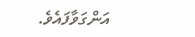އަންގަވާފައެވެ.